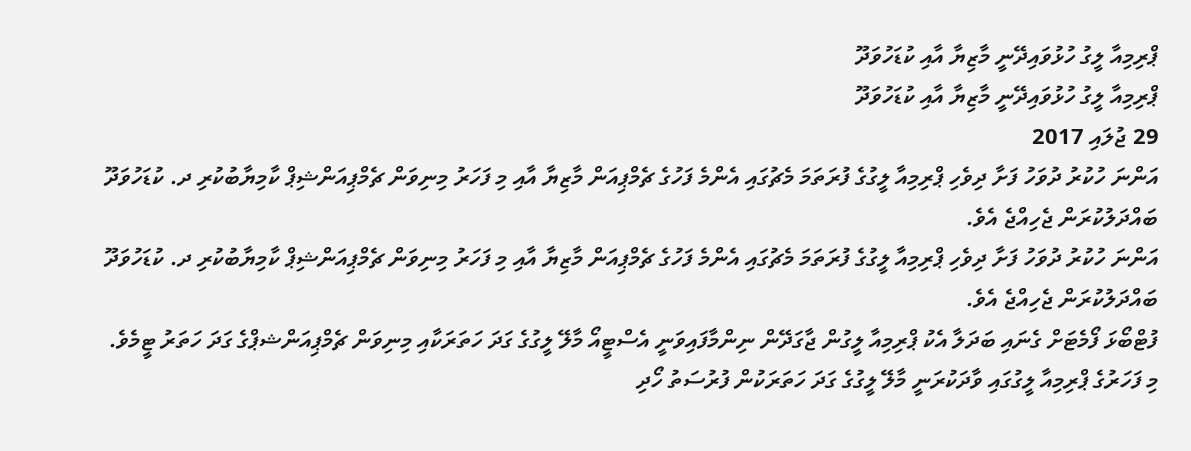ޕްރިމިއާ ލީގު ހުޅުވައިދޭނީ މާޒިޔާ އާއި ކުޑަހުވަދޫ
ޕްރިމިއާ ލީގު ހުޅުވައިދޭނީ މާޒިޔާ އާއި ކުޑަހުވަދޫ
29 ޖުލައި 2017
އަންނަ ހުކުރު ދުވަހު ފަށާ ދިވެހި ޕްރިމިއާ ލީގުގެ ފުރަތަމަ މެޗުގައި އެންމެ ފަހުގެ ޗެމްޕިއަން މާޒިޔާ އާއި މި ފަހަރު މިނިވަން ޗެމްޕިއަންޝިޕް ކާމިޔާބުކުރި ދ. ކުޑަހުވަދޫ ބައްދަލުކުރަން ޖެހިއްޖެ އެވެ.
އަންނަ ހުކުރު ދުވަހު ފަށާ ދިވެހި ޕްރިމިއާ ލީގުގެ ފުރަތަމަ މެޗުގައި އެންމެ ފަހުގެ ޗެމްޕިއަން މާޒިޔާ އާއި މި ފަހަރު މިނިވަން ޗެމްޕިއަންޝިޕް ކާމިޔާބުކުރި ދ. ކުޑަހުވަދޫ ބައްދަލުކުރަން ޖެހިއްޖެ އެވެ.
ފުޓްބޯޅަ ފޯމެޓަށް ގެނައި ބަދަލާ އެކު ޕްރިމިއާ ލީގުން ޖާގަދޭން ނިންމާފައިވަނީ އެސްޓީއޯ މާލޭ ލީގުގެ ގަދަ ހަތަރަކާއި މިނިވަން ޗެމްޕިއަންޝޕްގެ ގަދަ ހަތަރު ޓީމެވެ.
މި ފަހަރުގެ ޕްރިމިއާ ލީގުގައި ވާދަކުރަނީ މާލޭ ލީގުގެ ގަދަ ހަތަރަކުން ފުރުސަތު ހޯދި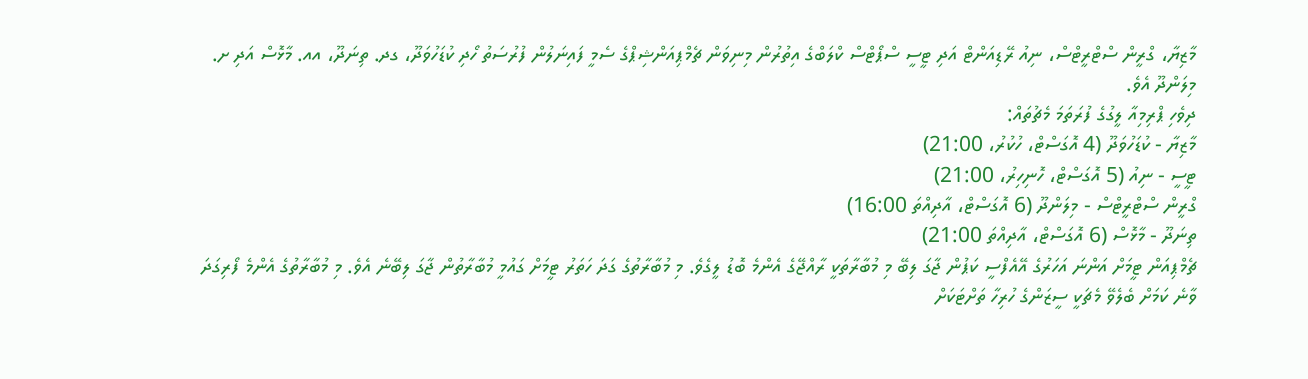މާޒިޔާ، ގްރީން ސްޓްރީޓްސް، ނިއު ރޭޑިއަންޓް އަދި ޓީސީ ސްޕޯޓްސް ކްލަބްގެ އިތުރުން މިނިވަން ޗެމްޕިއަންޝިޕްގެ ސެމީ ފައިނަލުން ފުރުސަތު ހޯދި ކުޑަހުވަދޫ، ގދ. ތިނަދޫ، އއ. މާޅޮސް އަދި ށ. މިލަންދޫ އެވެ.
ދިވެހި ޕްރިމިއާ ލީގުގެ ފުރަތަމަ މެޗުތައް:
މާޒިޔާ - ކުޑަހުވަދޫ (4 އޮގަސްޓް، ހުކުރު، 21:00)
ޓީސީ - ނިއު (5 އޮގަސްޓް، ހޮނިހިރު، 21:00)
ގްރީން ސްޓްރީޓްސް - މިލަންދޫ (6 އޮގަސްޓް، އާދިއްތަ 16:00)
ތިނަދޫ - މާޅޮސް (6 އޮގަސްޓް، އާދިއްތަ 21:00)
ޗެމްޕިއަން ޓީމަށް އަންނަ އަހަރުގެ އޭއެފްސީ ކަޕުން ޖާގަ ލިބޭ މި މުބާރާތަކީ ރާއްޖޭގެ އެންމެ ބޮޑު ލީގެވެ. މި މުބާރާތުގެ ގަދަ ހަތަރު ޓީމަށް ގައުމީ މުބާރާތުން ޖާގަ ލިބޭނެ އެވެ. މި މުބާރާތުގެ އެންމެ ފޯރިގަދަ ވާނެ ކަމަށް ބެލެވޭ މެޗަކީ ސީޒަންގެ ހުރިހާ ތަށްޓަކަށް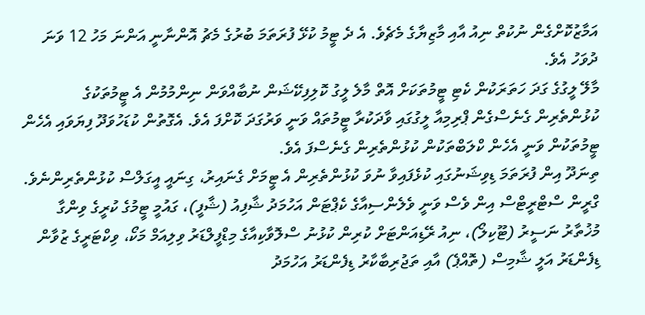އަމާޒުކޮށްގެން ނުކުތް ނިއު އާއި މާޒިޔާގެ މެޗެވެ. އެ ދެ ޓީމު ކުޅޭ ފުރަތަމަ ބުރުގެ މެޗު އޮންނާނީ އަންނަ މަހު 12 ވަނަ ދުވަހު އެވެ.
މާލޭ ލީގުގެ ގަދަ ހަތަރަކުން ކެޓި ޓީމުތަކަށް އޮތް މާލެ ލީގު ކޮލިފިކޭޝަން ނުބާއްވަން ނިންމުމުން އެ ޓީމުތަކުގެ ކުޅުންތެރިން ގެނެސްގެން ޕްރިމިއާ ލީގުގައި ވާދަކުރާ ޓީމުތައް ވަނީ ވަރުގަދަ ކޮށްފަ އެވެ. އެގޮތުން ކުޑަހުވަދޫ ފިޔަވައި އެހެން ޓީމުތަކުން ވަނީ އެހެން ކްލަބްތަކުން ކުޅުންތެރިން ގެނެސްފަ އެވެ.
ތިނަދޫ އިން ފުރަތަމަ ޑިވިޝަނުގައި ކުޅެފައިވާ ނުވަ ކުޅުންތެރިން އެ ޓީމަށް ގެނައިރު، ގިނައީ އީގަލްސް ކުޅުންތެރިންނެވެ. ގްރީން ސްޓްރީޓްސް އިން ވެސް ވަނީ ވެލެންސިއާގެ ކެޕްޓަން އަހުމަދު ޝާފިއު (ޝާފީ)، ގައުމީ ޓީމުގެ ކުރީގެ ވިންގާ މުޚުތާރު ނަސީރު (ޓޫކިލޯ)، ނިއު ރޭޑިއަންޓަށް ކުރިން ކުޅުނު ސްލޮވާކިއާގެ މިޑްފީލްޑަރު ވިލިއަމް މަކޯ، ވިކްޓަރީގެ ޒުވާން ޑިފެންޑަރު އަލީ ޝާމިސް (ތޮއްޕެ) އާއި ތަޖުރިބާކާރު ޑިފެންޑަރު އަހުމަދު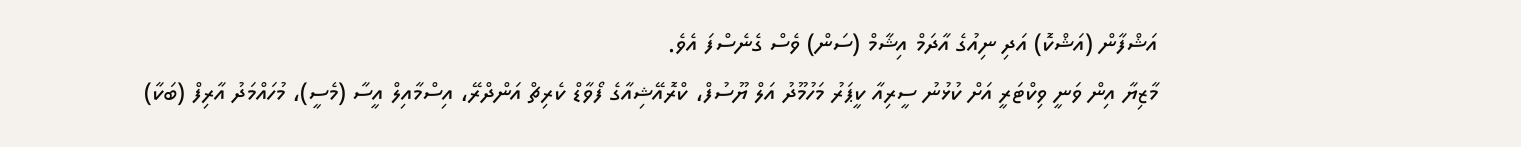އަޝްފާން (އަޝްކޮ) އަދި ނިއުގެ އާދަމް އިޝާމް (ސަން) ވެސް ގެނެސްފަ އެވެ.
މާޒިޔާ އިން ވަނީ ވިކްޓަރީ އަށް ކުޅުނު ސީރިއާ ކީޕަރު މަހުމޫދު އަލް ޔޫސުފް، ކްރޮއޭޝިއާގެ ފޯވާޑް ކެރިޗް އަންދްރޭ، އިސްމާއިލް އީސާ (މެސީ)، މުހައްމަދު އާރިފް (ބަކާ)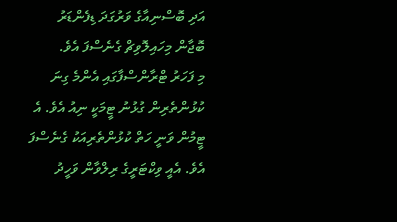އަދި ބޮސްނިއާގެ ވަރުގަދަ ޑިފެންޑަރު ބޮޖާން މިހައިލޮވިޗް ގެނެސްފަ އެވެ.
މި ފަހަރު ޓްރާންސްފާގައި އެންމެ ގިނަ ކުޅުންތެރިން ގުޅުނު ޓީމަކީ ނިއު އެވެ. އެ ޓީމުން ވަނީ ހަތް ކުޅުންތެރިއަކު ގެނެސްފަ އެވެ. އެއީ ވިކްޓަރީގެ ރިލްވާން ވަހީދު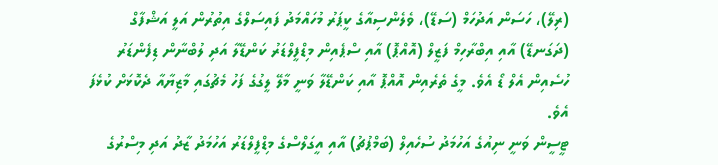(ރިލޭ)، ހަސަން އަދުހަމް (ސަޑޭ)، ވެލެންސިއާގެ ކީޕަރު މުހައްމަދު ފައިސަލްގެ އިތުރުން އަލީ އަޝްފާގް (ދަގަނޑޭ) އާއި އިބްރާހިމް ފަޒީލް (އޮއްޕޮ) އާއި ސްޕެއިން މިޑްފީލްޑަރު ކަންޑޭލާ އަދި ލުބްނާން ޑިފެންޑަރު ހުސެއިން އެލް ޑޯ އެވެ. މީގެ ތެރެއިން އޮއްޕޮ އާއި ކަންޑޭލާ ވަނީ މާލޭ ލީގުގެ ފަހު މެޗުގައި މާޒިޔާއާ ދެކޮޅަށް ކުޅެފަ އެވެ.
ޓީސީން ވަނީ ނިއުގެ އަހުމަދު ސުހެއިލް (ބަމްޕުޗު) އާއި އީގަލްސްގެ މިޑްފީލްޑަރު އަހުމަދު ޒާދު އަދި މިސްރުގެ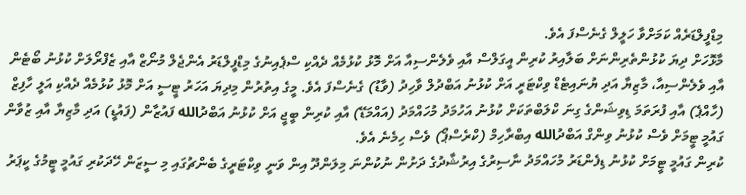މިޑްފީލްޑަރެއް ކަމަށްވާ ހަލީލް ގެނެސްފަ އެވެ.
މާޅޮހަށް ދިޔަ ކުޅުންތެރިންނަށް ބަލާއިރު ކުރިން އީގަލްސް އާއި ވެލެންސިއާ އަށް މޮޅު ކުޅުމެއް ދެއްކި ސްޕެއިނުގެ މިޑްފީލްޑަރު އެންޖެލް މުނޯޒް އާއި ޒެފްރޯލަށް ކުޅުނު ބޯޓެން އާއި ވެލެންސިއާ، މާޒިޔާ އަދި ޔުނައިޓެޑް ވިކްޓަރީ އަށް ކުޅުނު އަބްދުލް ވާހިދު (ވާޑު) ގެނެސްފަ އެވެ. މީގެ އިތުރުން މިދިޔަ އަހަރު ޓީސީ އަށް މޮޅު ކުޅުމެއް ދެއްކި އަލީ ހާފިޒް (ހާއްޕެ) އާއި ފުރަތަމަ ޑިވިޝަންގެ ގިނަ ކްލަބްތަކަށް ކުޅުނު އަހުމަދު މުހައްމަދު (އައްމަޑޭ) އާއި ކުރިން ބީޖީ އަށް ކުޅުނު އަބްދުالله ފައުޒާން (ފައުޑީ) އަދި މާޒިޔާ އާއި ޒުވާން ގައުމީ ޓީމަށް ވެސް ކުޅުނު ވިންގް އަބްދުالله އިބްރާހިމް (ކްރެސްޕޯ) ވެސް ހިމެނެ އެވެ.
ކުރިން ގައުމީ ޓީމަށް ކުޅުނު ޑިފެންޑަރު މުހައްމަދު ނާސިރުގެ އިރުޝާދުގެ ދަށުން ނުކުންނަ މިލަންދޫ އިން ވަނީ ވިކްޓަރީގެ ބެންޗުގައި މި ސީޒަން ހޭދަކުރި ގައުމީ ޓީމުގެ ކީޕަރު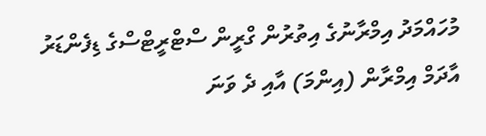މުހައްމަދު އިމްރާނުގެ އިތުރުން ގްރީން ސްޓްރީޓްސްގެ ޑިފެންޑަރު އާދަމް އިމްރާން (އިންމަ) އާއި ދެ ވަނަ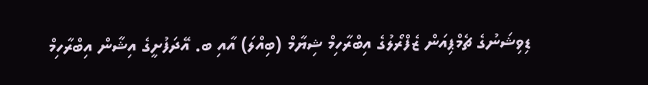ޑިވިޝަނުގެ ޗެމްޕިއަން ޒެފްރޯލުގެ އިބްރާހިމް ޝިޔާމް (ބިއްލަ) އާއި ބ. އޭދަފުށީގެ އިޝާން އިބްރާހިމް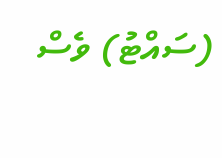(ސައްޓު) ވެސް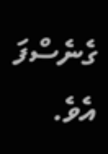ގެނެސްފަ އެވެ.